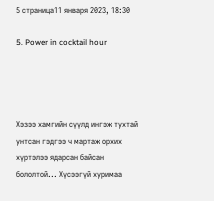5 страница11 января 2023, 18:30

5. Power in cocktail hour




Хэзээ хамгийн сүүлд ингэж тухтай унтсан гэдгээ ч мартаж орхих хүртэлээ ядарсан байсан бололтой... Хүсээгүй хуримаа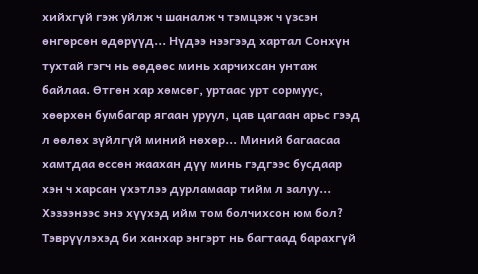хийхгүй гэж уйлж ч шаналж ч тэмцэж ч үзсэн өнгөрсөн өдөрүүд... Нүдээ нээгээд хартал Сонхүн тухтай гэгч нь өөдөөс минь харчихсан унтаж байлаа. Өтгөн хар хөмсөг, уртаас урт сормуус, хөөрхөн бумбагар ягаан уруул, цав цагаан арьс гээд л өөлөх зүйлгүй миний нөхөр... Миний багаасаа хамтдаа өссөн жаахан дүү минь гэдгээс бусдаар хэн ч харсан үхэтлээ дурламаар тийм л залуу... Хэзээнээс энэ хүүхэд ийм том болчихсон юм бол? Тэврүүлэхэд би ханхар энгэрт нь багтаад барахгүй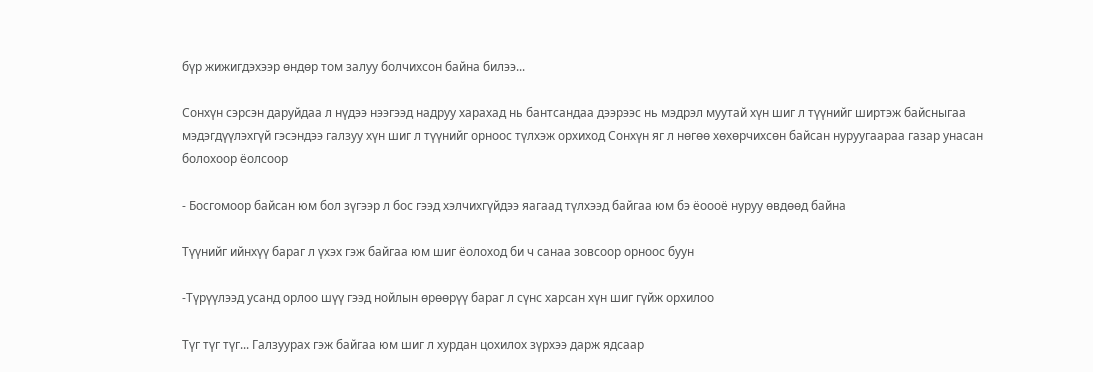бүр жижигдэхээр өндөр том залуу болчихсон байна билээ...

Сонхүн сэрсэн даруйдаа л нүдээ нээгээд надруу харахад нь бантсандаа дээрээс нь мэдрэл муутай хүн шиг л түүнийг ширтэж байсныгаа мэдэгдүүлэхгүй гэсэндээ галзуу хүн шиг л түүнийг орноос түлхэж орхиход Сонхүн яг л нөгөө хөхөрчихсөн байсан нуруугаараа газар унасан болохоор ёолсоор

⁃ Босгомоор байсан юм бол зүгээр л бос гээд хэлчихгүйдээ яагаад түлхээд байгаа юм бэ ёоооё нуруу өвдөөд байна

Түүнийг ийнхүү бараг л үхэх гэж байгаа юм шиг ёолоход би ч санаа зовсоор орноос буун

-Түрүүлээд усанд орлоо шүү гээд нойлын өрөөрүү бараг л сүнс харсан хүн шиг гүйж орхилоо

Түг түг түг... Галзуурах гэж байгаа юм шиг л хурдан цохилох зүрхээ дарж ядсаар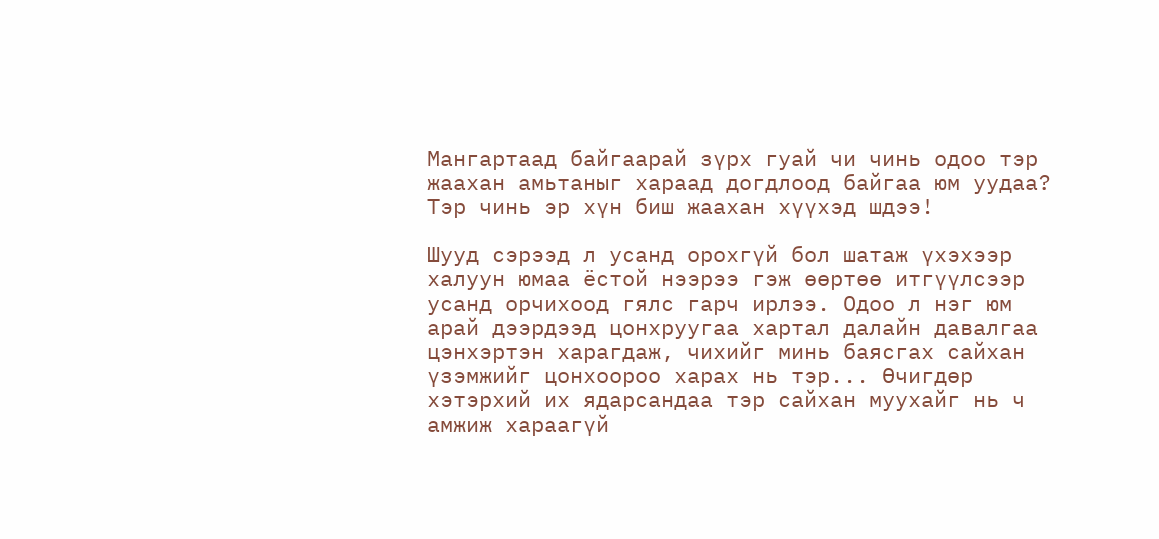Мангартаад байгаарай зүрх гуай чи чинь одоо тэр жаахан амьтаныг хараад догдлоод байгаа юм уудаа? Тэр чинь эр хүн биш жаахан хүүхэд шдээ!

Шууд сэрээд л усанд орохгүй бол шатаж үхэхээр халуун юмаа ёстой нээрээ гэж өөртөө итгүүлсээр усанд орчихоод гялс гарч ирлээ. Одоо л нэг юм арай дээрдээд цонхруугаа хартал далайн давалгаа цэнхэртэн харагдаж, чихийг минь баясгах сайхан үзэмжийг цонхоороо харах нь тэр... Өчигдөр хэтэрхий их ядарсандаа тэр сайхан муухайг нь ч амжиж хараагүй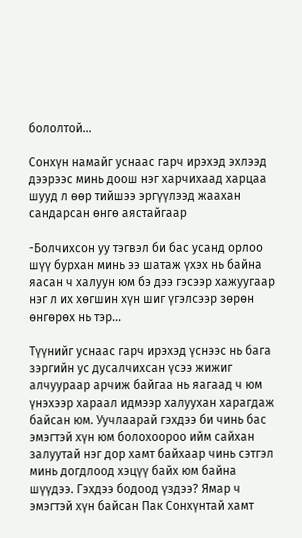бололтой...

Сонхүн намайг уснаас гарч ирэхэд эхлээд дээрээс минь доош нэг харчихаад харцаа шууд л өөр тийшээ эргүүлээд жаахан сандарсан өнгө аястайгаар

-Болчихсон уу тэгвэл би бас усанд орлоо шүү бурхан минь ээ шатаж үхэх нь байна яасан ч халуун юм бэ дээ гэсээр хажуугаар нэг л их хөгшин хүн шиг үгэлсээр зөрөн өнгөрөх нь тэр...

Түүнийг уснаас гарч ирэхэд үснээс нь бага зэргийн ус дусалчихсан үсээ жижиг алчуураар арчиж байгаа нь яагаад ч юм үнэхээр хараал идмээр халуухан харагдаж байсан юм. Уучлаарай гэхдээ би чинь бас эмэгтэй хүн юм болохоороо ийм сайхан залуутай нэг дор хамт байхаар чинь сэтгэл минь догдлоод хэцүү байх юм байна шүүдээ. Гэхдээ бодоод үздээ? Ямар ч эмэгтэй хүн байсан Пак Сонхүнтай хамт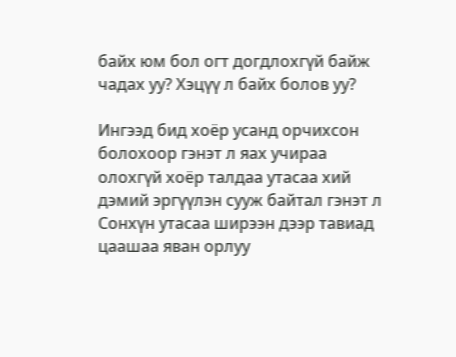байх юм бол огт догдлохгүй байж чадах уу? Хэцүү л байх болов уу?

Ингээд бид хоёр усанд орчихсон болохоор гэнэт л яах учираа олохгүй хоёр талдаа утасаа хий дэмий эргүүлэн сууж байтал гэнэт л Сонхүн утасаа ширээн дээр тавиад цаашаа яван орлуу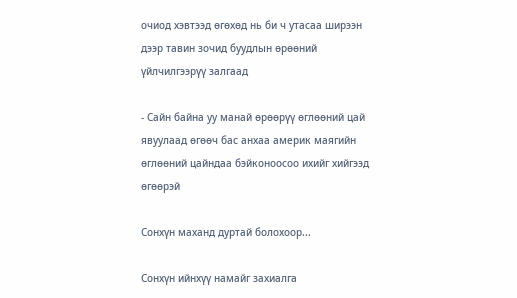очиод хэвтээд өгөхөд нь би ч утасаа ширээн дээр тавин зочид буудлын өрөөний үйлчилгээрүү залгаад

- Сайн байна уу манай өрөөрүү өглөөний цай явуулаад өгөөч бас анхаа америк маягийн өглөөний цайндаа бэйконоосоо ихийг хийгээд өгөөрэй

Сонхүн маханд дуртай болохоор...

Сонхүн ийнхүү намайг захиалга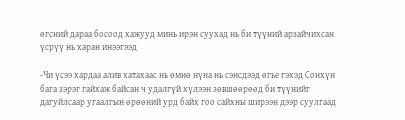өгсний дараа босоод хажууд минь ирэн суухад нь би түүний арзайчихсан үсрүү нь харан инээгээд

-Чи үсээ хардаа алив хатахаас нь өмнө нүна нь сэнсдээд өгье гэхэд Сонхүн бага зэрэг гайхаж байсан ч удалгүй хүлээн зөвшөөрөөд би түүнийг дагуйлсаар угаалгын өрөөний урд байх гоо сайхны ширээн дээр суулгаад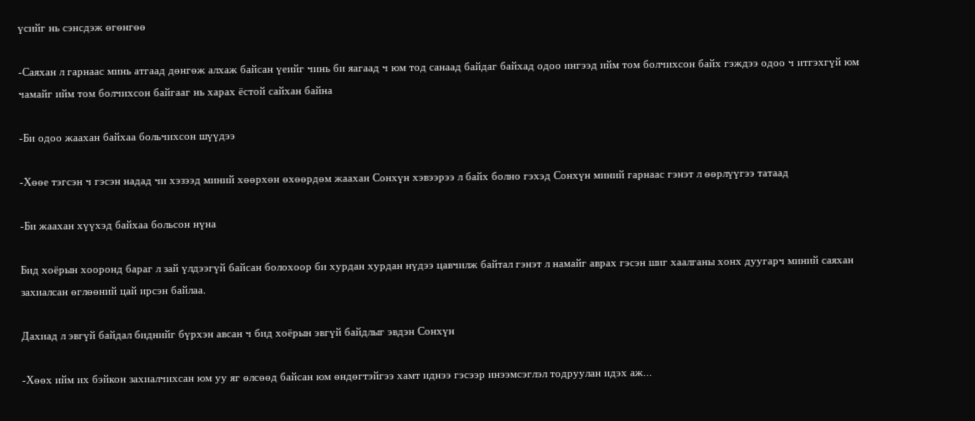үсийг нь сэнсдэж өгөнгөө

-Саяхан л гарнаас минь атгаад дөнгөж алхаж байсан үеийг чинь би яагаад ч юм тод санаад байдаг байхад одоо ингээд ийм том болчихсон байх гэждээ одоо ч итгэхгүй юм чамайг ийм том болчихсон байгааг нь харах ёстой сайхан байна

-Би одоо жаахан байхаа больчихсон шүүдээ

-Хөөе тэгсэн ч гэсэн надад чи хэзээд миний хөөрхөн өхөөрдөм жаахан Сонхүн хэвээрээ л байх болно гэхэд Сонхүн миний гарнаас гэнэт л өөрлүүгээ татаад

-Би жаахан хүүхэд байхаа больсон нүна

Бид хоёрын хооронд бараг л зай үлдээгүй байсан болохоор би хурдан хурдан нүдээ цавчилж байтал гэнэт л намайг аврах гэсэн шиг хаалганы хонх дуугарч миний саяхан захиалсан өглөөний цай ирсэн байлаа.

Дахиад л эвгүй байдал биднийг бүрхэн авсан ч бид хоёрын эвгүй байдлыг эвдэн Сонхүн

-Хөөх ийм их бэйкон захиалчихсан юм уу яг өлсөөд байсан юм өндөгтэйгээ хамт иднээ гэсээр инээмсэглэл тодруулан идэх аж...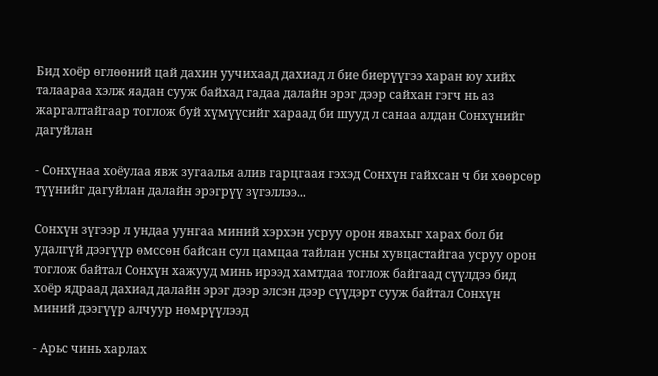Бид хоёр өглөөний цай дахин уучихаад дахиад л бие биерүүгээ харан юу хийх талаараа хэлж яадан сууж байхад гадаа далайн эрэг дээр сайхан гэгч нь аз жаргалтайгаар тоглож буй хүмүүсийг хараад би шууд л санаа алдан Сонхүнийг дагуйлан

- Сонхүнаа хоёулаа явж зугаалья алив гарцгаая гэхэд Сонхүн гайхсан ч би хөөрсөр түүнийг дагуйлан далайн эрэгрүү зүгэллээ...

Сонхүн зүгээр л ундаа уунгаа миний хэрхэн усруу орон явахыг харах бол би удалгүй дээгүүр өмссөн байсан сул цамцаа тайлан усны хувцастайгаа усруу орон тоглож байтал Сонхүн хажууд минь ирээд хамтдаа тоглож байгаад сүүлдээ бид хоёр ядраад дахиад далайн эрэг дээр элсэн дээр сүүдэрт сууж байтал Сонхүн миний дээгүүр алчуур нөмрүүлээд

- Арьс чинь харлах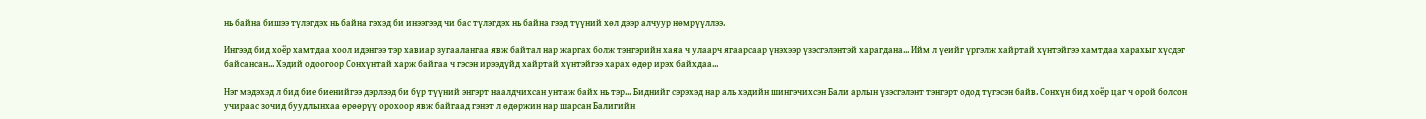нь байна бишээ түлэгдэх нь байна гэхэд би инээгээд чи бас түлэгдэх нь байна гээд түүний хөл дээр алчуур нөмрүүллээ.

Ингээд бид хоёр хамтдаа хоол идэнгээ тэр хавиар зугаалангаа явж байтал нар жаргах болж тэнгэрийн хаяа ч улаарч ягаарсаар үнэхээр үзэсгэлэнтэй харагдана... Ийм л үеийг үргэлж хайртай хүнтэйгээ хамтдаа харахыг хүсдэг байсансан... Хэдий одоогоор Сонхүнтай харж байгаа ч гэсэн ирээдүйд хайртай хүнтэйгээ харах өдөр ирэх байхдаа...

Нэг мэдэхэд л бид бие биенийгээ дэрлээд би бүр түүний энгэрт наалдчихсан унтаж байх нь тэр... Биднийг сэрэхэд нар аль хэдийн шингэчихсэн Бали арлын үзэсгэлэнт тэнгэрт одод түгэсэн байв. Сонхүн бид хоёр цаг ч орой болсон учираас зочид буудлынхаа өрөөрүү орохоор явж байгаад гэнэт л өдөржин нар шарсан Балигийн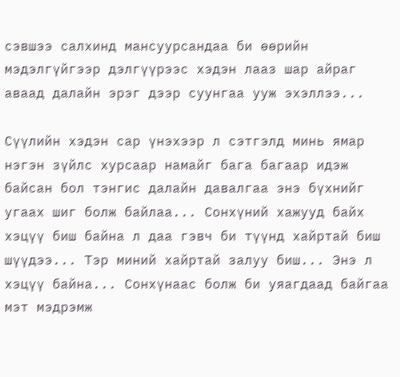сэвшээ салхинд мансуурсандаа би өөрийн мэдэлгүйгээр дэлгүүрээс хэдэн лааз шар айраг аваад далайн эрэг дээр суунгаа ууж эхэллээ...

Сүүлийн хэдэн сар үнэхээр л сэтгэлд минь ямар нэгэн зүйлс хурсаар намайг бага багаар идэж байсан бол тэнгис далайн давалгаа энэ бүхнийг угаах шиг болж байлаа... Сонхүний хажууд байх хэцүү биш байна л даа гэвч би түүнд хайртай биш шүүдээ... Тэр миний хайртай залуу биш... Энэ л хэцүү байна... Сонхүнаас болж би уяагдаад байгаа мэт мэдрэмж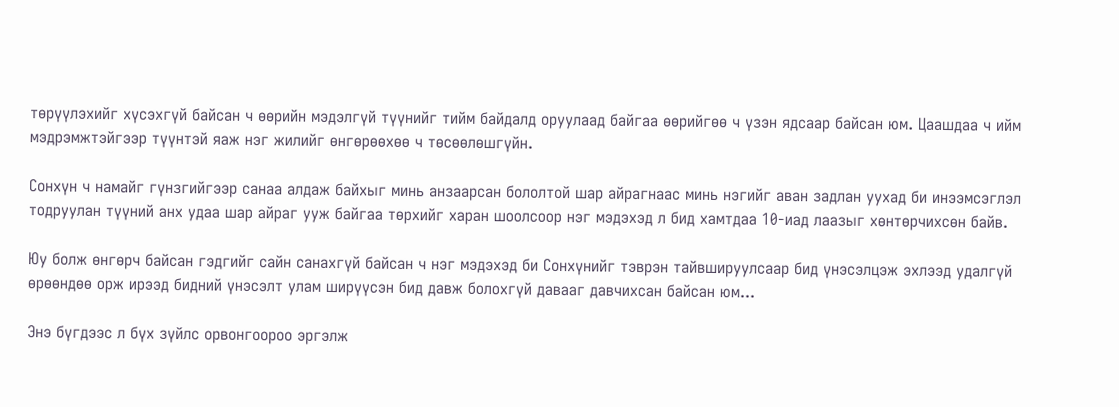төрүүлэхийг хүсэхгүй байсан ч өөрийн мэдэлгүй түүнийг тийм байдалд оруулаад байгаа өөрийгөө ч үзэн ядсаар байсан юм. Цаашдаа ч ийм мэдрэмжтэйгээр түүнтэй яаж нэг жилийг өнгөрөөхөө ч төсөөлөшгүйн.

Сонхүн ч намайг гүнзгийгээр санаа алдаж байхыг минь анзаарсан бололтой шар айрагнаас минь нэгийг аван задлан уухад би инээмсэглэл тодруулан түүний анх удаа шар айраг ууж байгаа төрхийг харан шоолсоор нэг мэдэхэд л бид хамтдаа 10-иад лаазыг хөнтөрчихсөн байв.

Юу болж өнгөрч байсан гэдгийг сайн санахгүй байсан ч нэг мэдэхэд би Сонхүнийг тэврэн тайвшируулсаар бид үнэсэлцэж эхлээд удалгүй өрөөндөө орж ирээд бидний үнэсэлт улам ширүүсэн бид давж болохгүй давааг давчихсан байсан юм...

Энэ бүгдээс л бүх зүйлс орвонгоороо эргэлж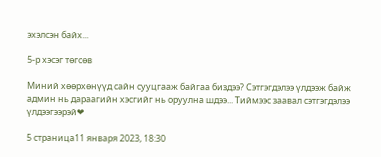эхэлсэн байх...

5-р хэсэг төгсөв

Миний хөөрхөнүүд сайн сууцгааж байгаа биздээ? Сэтгэгдэлээ үлдээж байж админ нь дараагийн хэсгийг нь оруулна шдээ... Тиймээс заавал сэтгэгдэлээ үлдээгээрэй❤

5 страница11 января 2023, 18:30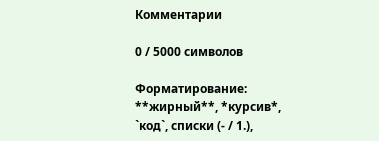Комментарии

0 / 5000 символов

Форматирование: **жирный**, *курсив*, `код`, списки (- / 1.),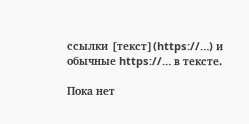ссылки [текст](https://…) и обычные https://… в тексте.

Пока нет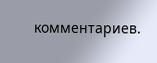комментариев.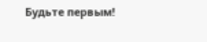Будьте первым!